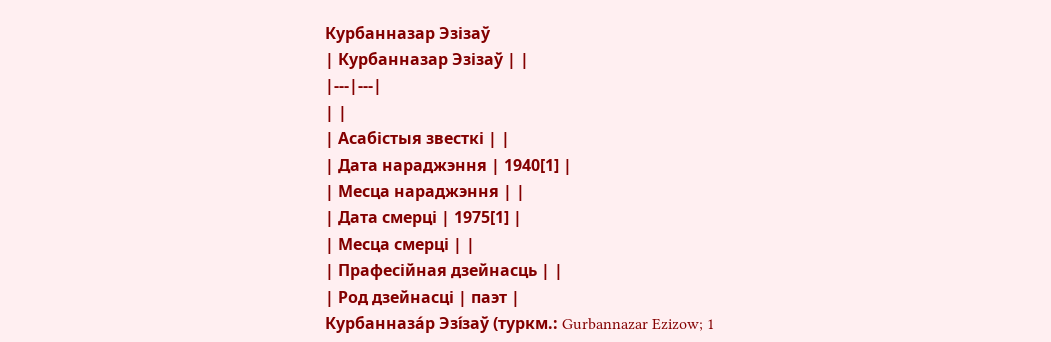Курбанназар Эзізаў
| Курбанназар Эзізаў | |
|---|---|
| |
| Асабістыя звесткі | |
| Дата нараджэння | 1940[1] |
| Месца нараджэння | |
| Дата смерці | 1975[1] |
| Месца смерці | |
| Прафесійная дзейнасць | |
| Род дзейнасці | паэт |
Курбанназа́р Эзі́заў (туркм.: Gurbannazar Ezizow; 1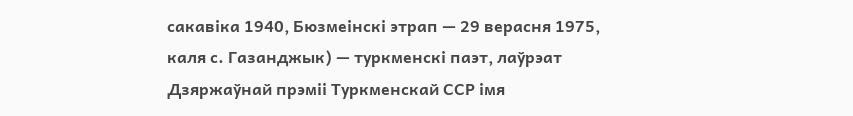сакавіка 1940, Бюзмеінскі этрап — 29 верасня 1975, каля с. Газанджык) — туркменскі паэт, лаўрэат Дзяржаўнай прэміі Туркменскай ССР імя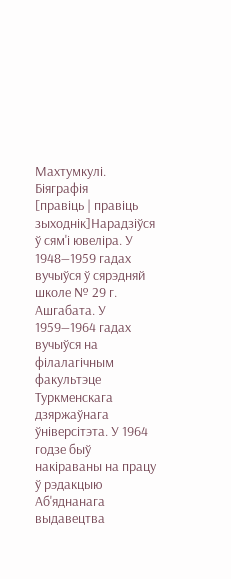Махтумкулі.
Біяграфія
[правіць | правіць зыходнік]Нарадзіўся ў сям'і ювеліра. У 1948—1959 гадах вучыўся ў сярэдняй школе № 29 г. Ашгабата. У 1959—1964 гадах вучыўся на філалагічным факультэце Туркменскага дзяржаўнага ўніверсітэта. У 1964 годзе быў накіраваны на працу ў рэдакцыю Аб'яднанага выдавецтва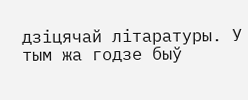дзіцячай літаратуры. У тым жа годзе быў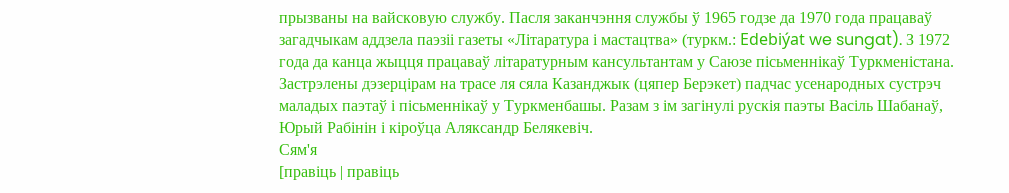прызваны на вайсковую службу. Пасля заканчэння службы ў 1965 годзе да 1970 года працаваў загадчыкам аддзела паэзіі газеты «Літаратура і мастацтва» (туркм.: Edebiýat we sungat). З 1972 года да канца жыцця працаваў літаратурным кансультантам у Саюзе пісьменнікаў Туркменістана. Застрэлены дэзерцірам на трасе ля сяла Казанджык (цяпер Берэкет) падчас усенародных сустрэч маладых паэтаў і пісьменнікаў у Туркменбашы. Разам з ім загінулі рускія паэты Васіль Шабанаў, Юрый Рабінін і кіроўца Аляксандр Белякевіч.
Сям'я
[правіць | правіць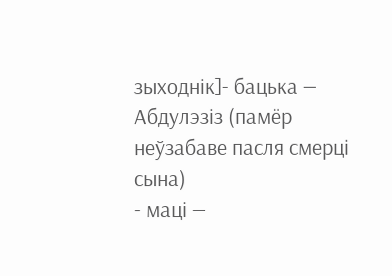зыходнік]- бацька — Абдулэзіз (памёр неўзабаве пасля смерці сына)
- маці —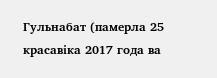Гульнабат (памерла 25 красавіка 2017 года ва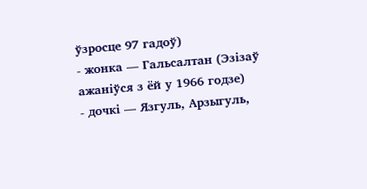ўзросце 97 гадоў)
- жонка — Гальсалтан (Эзізаў ажаніўся з ёй у 1966 годзе)
- дочкі — Язгуль, Арзыгуль,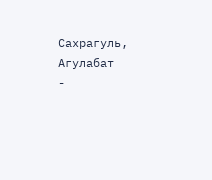Сахрагуль, Агулабат
-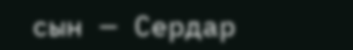сын — Сердар